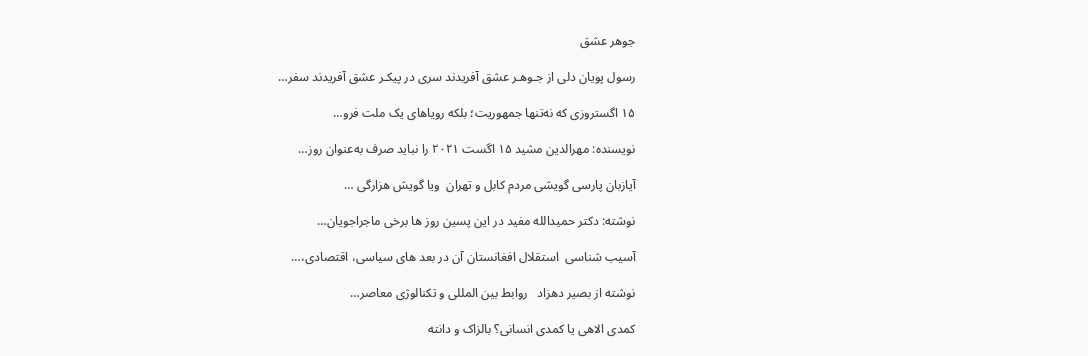جوهر عشق

رسول پویان دلی از جـوهـر عشق آفریدند سری در پیکـر عشق آفریدند سفر…

۱۵ اگستروزی که نه‌تنها جمهوریت؛ بلکه رویاهای یک ملت فرو…

نویسنده: مهرالدین مشید ۱۵ اگست ۲۰۲۱ را نباید صرف به‌عنوان روز…

آیازبان پارسی گویشی مردم کابل و تهران  ویا گویش هزارگی …

نوشته: دکتر حمیدالله مفید در این پسین روز ها برخی ماجراجویان…

آسیب شناسی  استقلال افغانستان آن در بعد های سیاسی، اقتصادی،…

نوشته از بصیر دهزاد   روابط بین المللی و تکنالوژی معاصر…

کمدی الاهی یا کمدی انسانی؟ بالزاک و دانته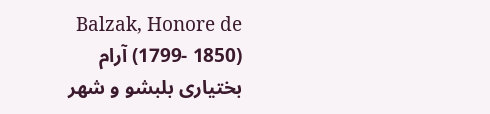Balzak, Honore de (1799- 1850) آرام بختیاری بلبشو و شهر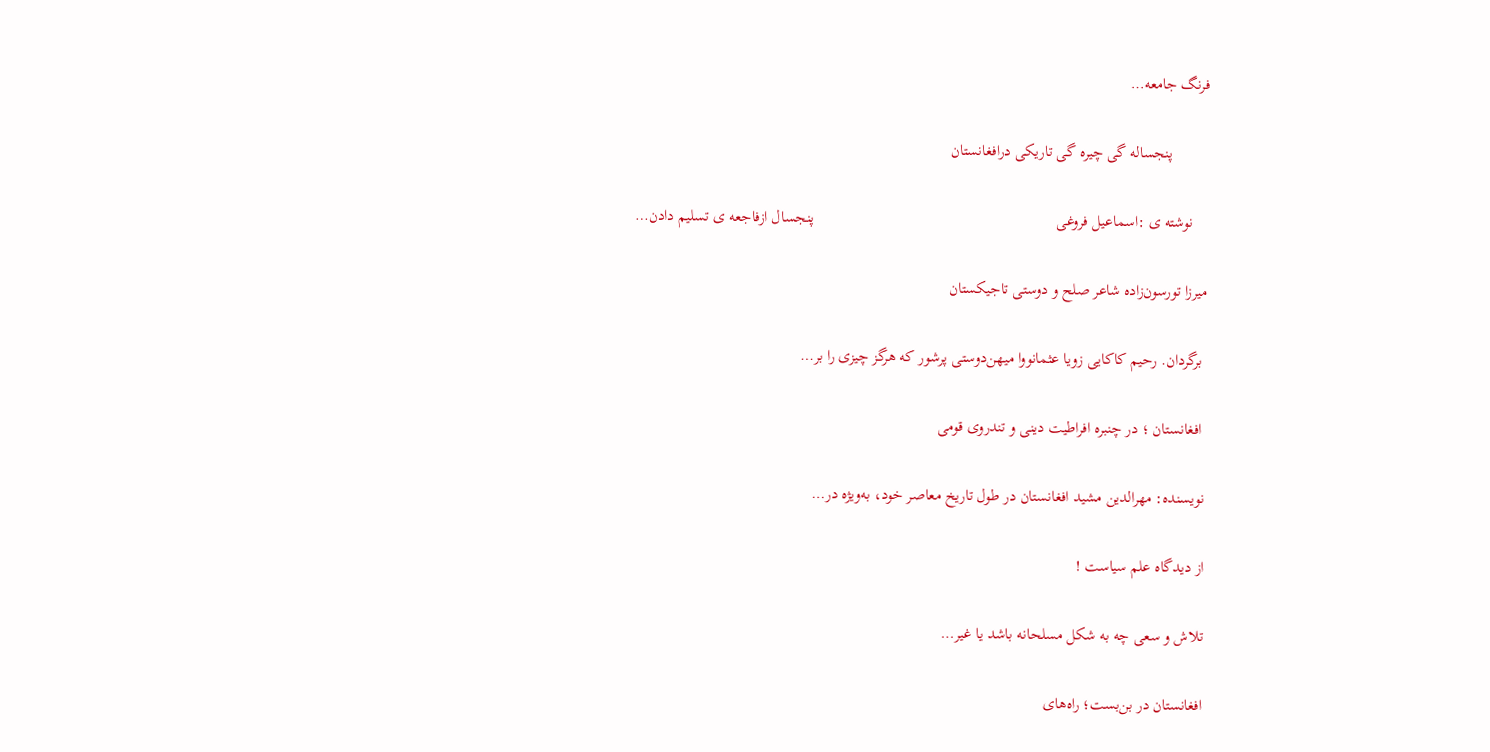فرنگ جامعه…

         پنجساله گی چیره گی تاریکی درافغانستان

    نوشته ی :اسماعیل فروغی                                                            پنجسال ازفاجعه ی تسلیم دادن…

میرزا تورسون‌زاده شاعر صلح و دوستی تاجیکستان

 برگردان. رحیم کاکایی زویا عثمانووا میهن‌دوستی پرشور که هرگز چیزی را بر…

 افغانستان ؛ در چنبره افراطیت دینی و تندروی قومی

نویسنده: مهرالدین مشید افغانستان در طول تاریخ معاصر خود، به‌ویژه در…

از دیدگاه علم سیاست !

تلاش و سعی چه به شکل مسلحانه باشد یا غیر…

افغانستان در بن‌بست؛ راه‌های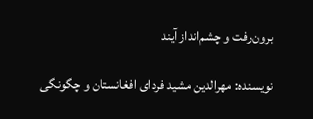برون‌رفت و چشم‌انداز آیند

نویسنده: مهرالدین مشید فردای افغانستان و چگونگی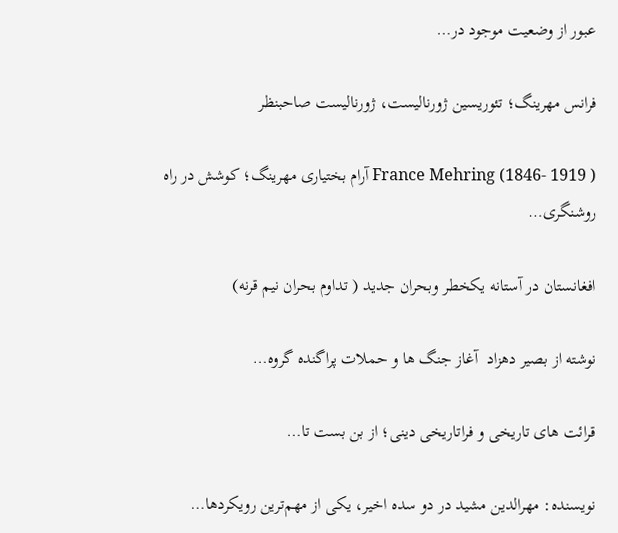عبور از وضعیت موجود در…

فرانس مهرینگ؛ تئوریسین ژورنالیست، ژورنالیست صاحبنظر

France Mehring (1846- 1919 ) آرام بختیاری مهرینگ؛ کوشش در راه روشنگری…

افغانستان در آستانه یکخطر وبحران جدید ( تداوم بحران نیم قرنه)

نوشته از بصیر دهزاد  آغاز جنگ ها و حملات پراگنده گروه…

قرائت های تاریخی و فراتاریخی دینی؛ از بن بست تا…

نویسنده: مهرالدین مشید در دو سده اخیر، یکی از مهم‌ترین رویکردها…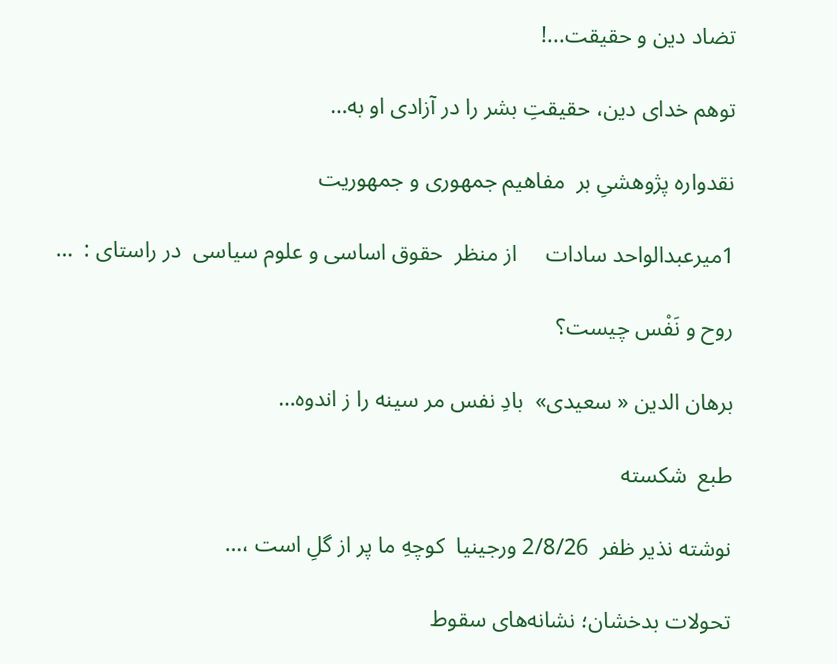تضاد دین و حقیقت...!

توهم خدای دین، حقیقتِ بشر را در آزادی او به…

نقدواره پژوهشیِ بر  مفاهیم جمهوری و جمهوریت

1میرعبدالواحد سادات     از منظر  حقوق اساسی و علوم سیاسی  در راستای :  …

روح و نَفْس چیست؟

برهان الدین « سعیدی»  بادِ نفس مر سینه را ز اندوه…

طبع  شکسته

نوشته نذیر ظفر  2/8/26 ورجینیا  كوچهِ ما پر از گلِ است ،…

تحولات بدخشان؛ نشانه‌های سقوط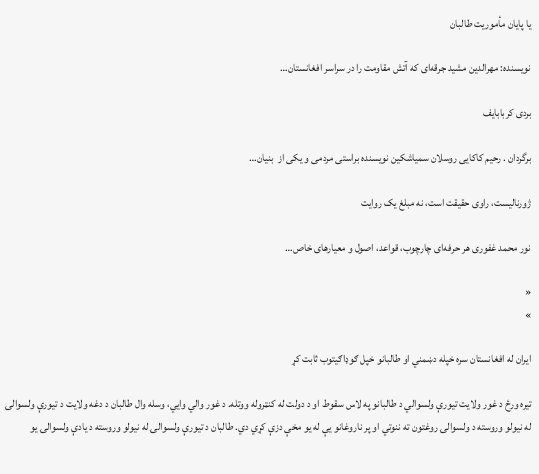یا پایان مأموریت طالبان

نویسنده: مهرالدین مشید جرقه‌ای که آتش مقاومت را در سراسر افغانستان…

بردی کربابایف

برگردان . رحیم کاکایی روسلان سمیاشکین نویسنده براستی مردمی و یکی از  بنیان…

ژورنالیست، راوی حقیقت است، نه مبلغ یک روایت

نور محمد غفوری هر حرفه‌ای چارچوب، قواعد، اصول و معیارهای خاص…

«
»

ايران له افغانستان سره خپله دښمني او طالبانو خپل ګوډاګيتوب ثابت کړ

تيره ورځ د غور ولايت تيورې ولسوالي د طالبانو په لاس سقوط او د دولت له کنټروله ووتله. د غور والي وايي، وسله وال طالبان د دغه ولایت د تیورې ولسوالۍ له نیولو وروسته د ولسوالۍ روغتون ته ننوتي او پر ناروغانو یې له یو مخې دزې کړي دي. طالبان د تيورې ولسوالۍ له نيولو وروسته د يادې ولسوالۍ يو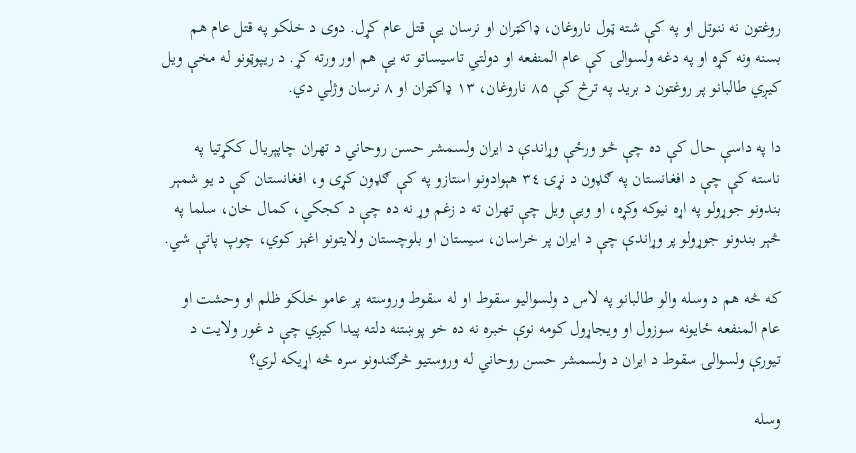روغتون نه ننوتل او په کې شته ټول ناروغان، ډاکټران او نرسان يې قتل عام کړل. دوی د خلکو په قتل عام هم بسنه ونه کړه او په دغه ولسوالۍ کې عام المنفعه او دولتي تاسيساتو ته يې هم اور ورته کړ. د ريپوټونو له مخې ويل کيږي طالبانو پر روغتون د بريد په ترڅ کې ۸۵ ناروغان، ۱۳ ډاکټران او ۸ نرسان وژلي دي.

دا په داسې حال کې ده چې څو ورځې وړاندې د ايران ولسمشر حسن روحاني د تهران چاپېريال ککړتيا په ناسته کې چې د افغانستان په ګډون د نړۍ ٣٤ هېوادونو استازو په کې ګډون کړى و، افغانستان کې د يو شمېر بندونو جوړولو په اړه نيوکه وکړه، او ويې ويل چې تهران ته د زغم وړ نه ده چې د کجکي، کمال خان، سلما په څېر بندونو جوړولو پر وړاندې چې د ايران پر خراسان، سيستان او بلوچستان ولايتونو اغېز کوي، چوپ پاتې شي.

که څه هم د وسله والو طالبانو په لاس د ولسواليو سقوط او له سقوط وروسته پر عامو خلکو ظلم او وحشت او عام المنفعه ځايونه سوزول او ويجاړول کومه نوې خبره نه ده خو پوښتنه دلته پيدا کيږي چې د غور ولايت د تيورې ولسوالۍ سقوط د ايران د ولسمشر حسن روحاني له وروستيو څرګندونو سره څه اړيکه لري؟

وسله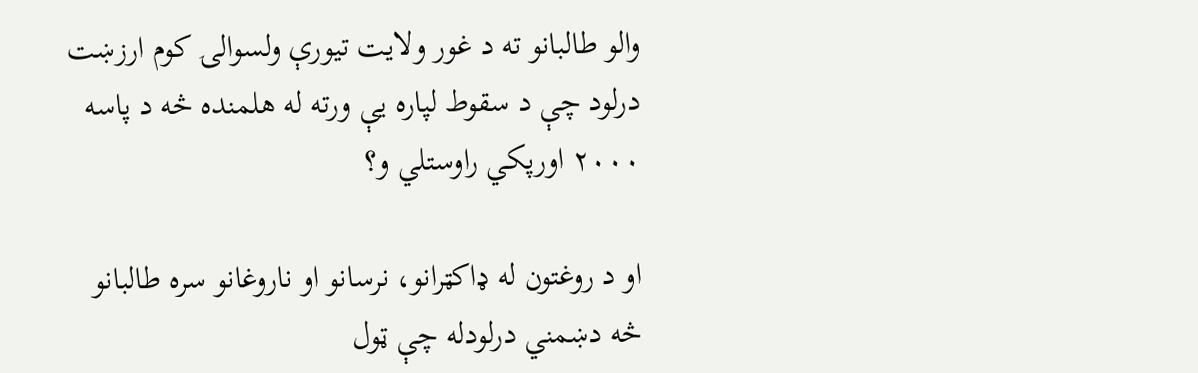والو طالبانو ته د غور ولايت تيورې ولسوالۍ کوم ارزښت درلود چې د سقوط لپاره يې ورته له هلمنده څه د پاسه ۲۰۰۰ اورپکي راوستلي و؟

او د روغتون له ډاکټرانو، نرسانو او ناروغانو سره طالبانو څه دښمني درلودله چې ټول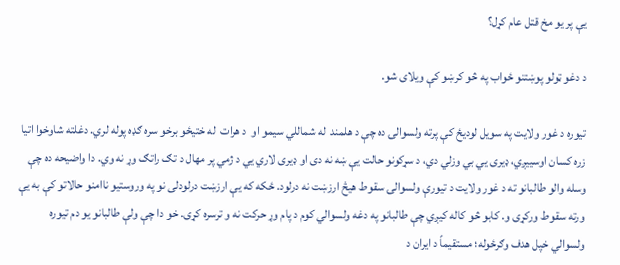يې پر يو مخ قتل عام کړل؟

د دغو ټولو پوښتنو ځواب په څو کرښو کې ويلای شو.

تيوره د غور ولايت په سویل لودیځ کې پرته ولسوالۍ ده چې د هلمند  له شماللي سیمو او  د هرات  له ختیځو برخو سره ګډه پوله لري. دغلته شاوخوا اتیا زره کسان اوسییږي، ډیری یي بي وزلي دي، د سړکونو حالت يې ښه نه دی او ډیری لاري يي د ژمي پر مهال د تګ راتګ وړ نه وي. دا واضيحه ده چې وسله والو طالبانو ته د غور ولايت د تيورې ولسوالۍ سقوط هيڅ ارزښت نه درلود. ځکه که يې ارزښت درلودلی نو په وروستيو ناامنو حالاتو کې به يې ورته سقوط ورکړی و. کابو څو کاله کيږي چې طالبانو په دغه ولسوالي کوم د پام وړ حرکت نه و ترسره کړی. خو دا چې ولې طالبانو يو دم تيوره ولسوالي خپل هدف وګرځوله؛ مستقيماً د ايران د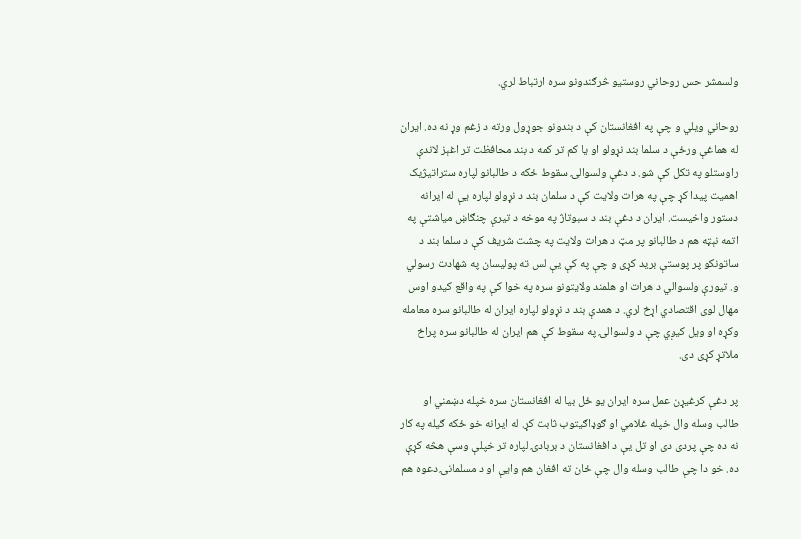ولسمشر حس روحاني روستيو څرګندونو سره ارتباط لري.

روحاني ويلي و چې په افغانستان کې د بندونو جوړول ورته د زغم وړ نه ده. ايران له هماغې ورځې د سلما بند نړولو او يا کم تر کمه د بند محافظت تر اغېز لاندې راوستلو په تکل کې شو. د دغې ولسوالۍ سقوط ځکه د طالبانو لپاره ستراتيژيک اهميت پيدا کړ چې په هرات ولايت کې د سلمان بند د نړولو لپاره يې له ايرانه دستور واخيست. ايران د دغې بند د سبوتاژ په موخه د تيرې چنګاښ مياشتې په اتمه نېټه هم د طالبانو پر مټ د هرات ولايت په چشت شريف کې د سلما بند د ساتونکو پر پوستې بريد کړی و چې په کې يې لس ته پوليسان په شهادت رسولي و. تيورې ولسوالي د هرات او هلمند ولایتونو سره په خوا کې په واقع کیدو اوس مهال لوی اقتصادي اړخ لري. د همدې بند د نړولو لپاره ايران له طالبانو سره معامله وکړه او ويل کيږي چې د ولسوالۍ په سقوط کې هم ايران له طالبانو سره پراخ ملاتړ کړی دی.

پر دغې کرغيړن عمل سره ايران يو ځل بيا له افغانستان سره خپله دښمني او طالب وسله وال خپله غلامي او ګوډاګيتوب ثابت کړ. له ايرانه خو ځکه ګيله په کار نه ده چې پردی دی او تل يې د افغانستان د بربادۍ لپاره تر خپلې وسې هڅه کړې ده. خو دا چې طالب وسله وال چې ځان ته افغان هم وايې او د مسلمانۍ دعوه هم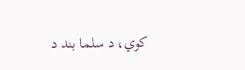کوي، د سلما بند د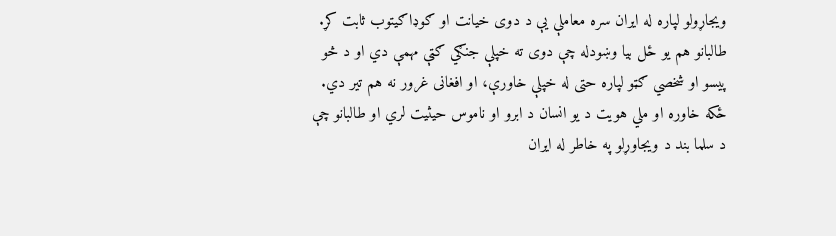ويجاړولو لپاره له ايران سره معاملې يې د دوی خيانت او ګوډاګيتوب ثابت کړ. طالبانو هم يو ځل بيا وښودله چې دوی ته خپلې جنګي ګټې مهمې دي او د څو پيسو او شخصي ګټو لپاره حتی له خپلې خاورې، او افغانی غرور نه هم تير دي. ځکه خاوره او ملي هويت د يو انسان د ابرو او ناموس حيثيت لري او طالبانو چې د سلما بند د ويجاوړلو په خاطر له ايران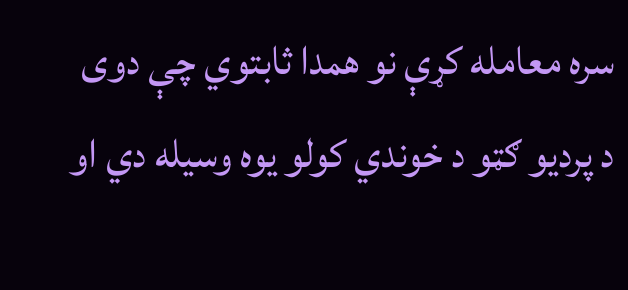سره معامله کړې نو همدا ثابتوي چې دوی د پرديو ګټو د خوندي کولو يوه وسيله دي او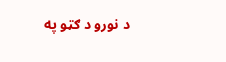د نورو د ګټو په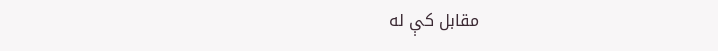مقابل کې له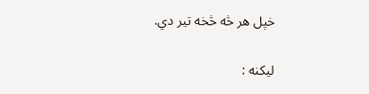خپل هر څه څخه تير دي.

لیکنه :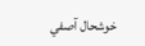خوشحال آصفي